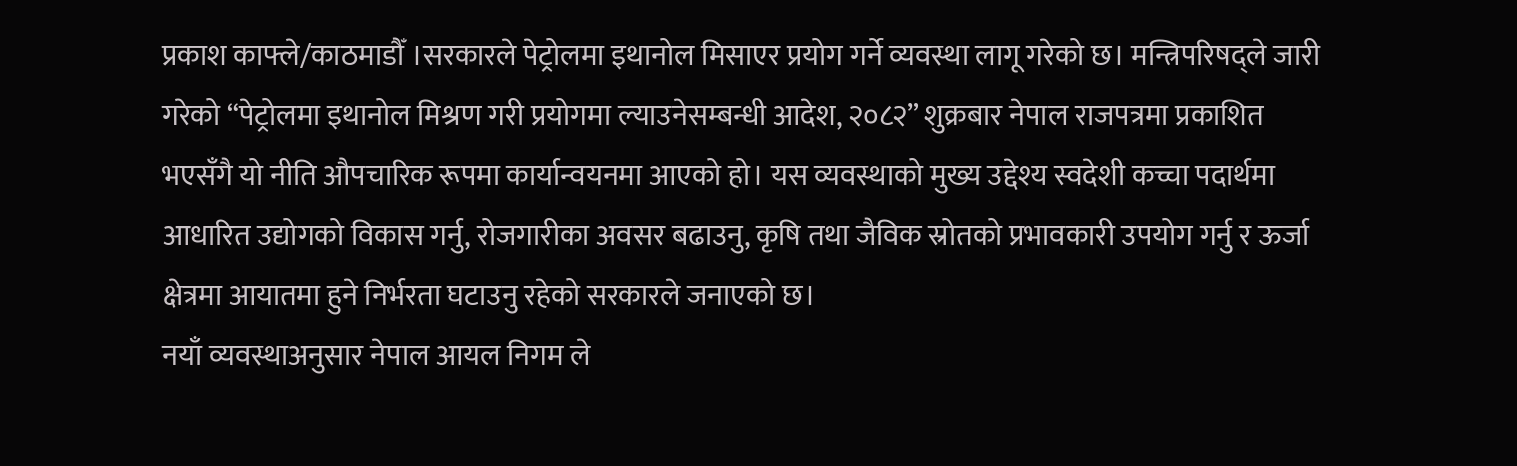प्रकाश काफ्ले/काठमाडौँ ।सरकारले पेट्रोलमा इथानोल मिसाएर प्रयोग गर्ने व्यवस्था लागू गरेको छ। मन्त्रिपरिषद्ले जारी गरेको “पेट्रोलमा इथानोल मिश्रण गरी प्रयोगमा ल्याउनेसम्बन्धी आदेश, २०८२” शुक्रबार नेपाल राजपत्रमा प्रकाशित भएसँगै यो नीति औपचारिक रूपमा कार्यान्वयनमा आएको हो। यस व्यवस्थाको मुख्य उद्देश्य स्वदेशी कच्चा पदार्थमा आधारित उद्योगको विकास गर्नु, रोजगारीका अवसर बढाउनु, कृषि तथा जैविक स्रोतको प्रभावकारी उपयोग गर्नु र ऊर्जा क्षेत्रमा आयातमा हुने निर्भरता घटाउनु रहेको सरकारले जनाएको छ।
नयाँ व्यवस्थाअनुसार नेपाल आयल निगम ले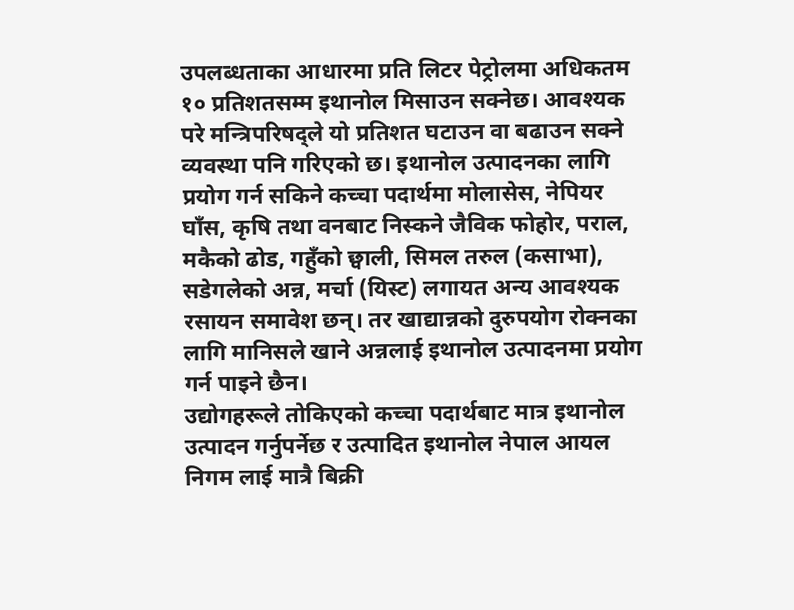उपलब्धताका आधारमा प्रति लिटर पेट्रोलमा अधिकतम १० प्रतिशतसम्म इथानोल मिसाउन सक्नेछ। आवश्यक परे मन्त्रिपरिषद्ले यो प्रतिशत घटाउन वा बढाउन सक्ने व्यवस्था पनि गरिएको छ। इथानोल उत्पादनका लागि प्रयोग गर्न सकिने कच्चा पदार्थमा मोलासेस, नेपियर घाँस, कृषि तथा वनबाट निस्कने जैविक फोहोर, पराल, मकैको ढोड, गहुँको छ्वाली, सिमल तरुल (कसाभा), सडेगलेको अन्न, मर्चा (यिस्ट) लगायत अन्य आवश्यक रसायन समावेश छन्। तर खाद्यान्नको दुरुपयोग रोक्नका लागि मानिसले खाने अन्नलाई इथानोल उत्पादनमा प्रयोग गर्न पाइने छैन।
उद्योगहरूले तोकिएको कच्चा पदार्थबाट मात्र इथानोल उत्पादन गर्नुपर्नेछ र उत्पादित इथानोल नेपाल आयल निगम लाई मात्रै बिक्री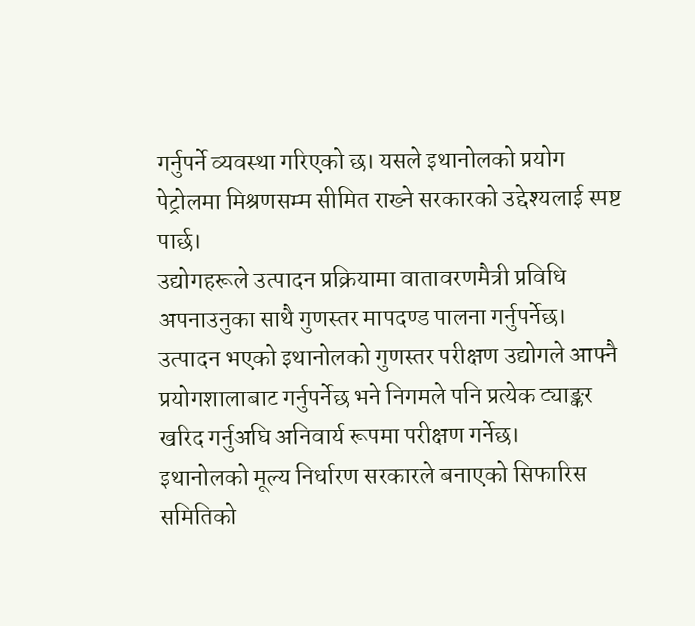गर्नुपर्ने व्यवस्था गरिएको छ। यसले इथानोलको प्रयोग पेट्रोलमा मिश्रणसम्म सीमित राख्ने सरकारको उद्देश्यलाई स्पष्ट पार्छ।
उद्योगहरूले उत्पादन प्रक्रियामा वातावरणमैत्री प्रविधि अपनाउनुका साथै गुणस्तर मापदण्ड पालना गर्नुपर्नेछ। उत्पादन भएको इथानोलको गुणस्तर परीक्षण उद्योगले आफ्नै प्रयोगशालाबाट गर्नुपर्नेछ भने निगमले पनि प्रत्येक ट्याङ्कर खरिद गर्नुअघि अनिवार्य रूपमा परीक्षण गर्नेछ।
इथानोलको मूल्य निर्धारण सरकारले बनाएको सिफारिस समितिको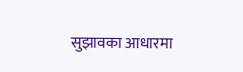सुझावका आधारमा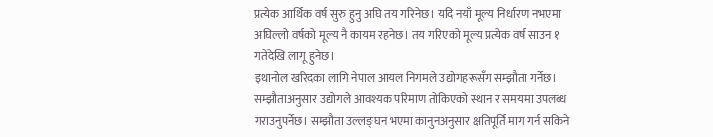प्रत्येक आर्थिक वर्ष सुरु हुनु अघि तय गरिनेछ। यदि नयाँ मूल्य निर्धारण नभएमा अघिल्लो वर्षको मूल्य नै कायम रहनेछ। तय गरिएको मूल्य प्रत्येक वर्ष साउन १ गतेदेखि लागू हुनेछ।
इथानोल खरिदका लागि नेपाल आयल निगमले उद्योगहरूसँग सम्झौता गर्नेछ। सम्झौताअनुसार उद्योगले आवश्यक परिमाण तोकिएको स्थान र समयमा उपलब्ध गराउनुपर्नेछ। सम्झौता उल्लङ्घन भएमा कानुनअनुसार क्षतिपूर्ति माग गर्न सकिने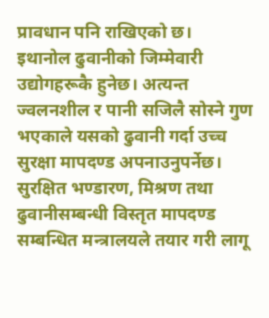प्रावधान पनि राखिएको छ।
इथानोल ढुवानीको जिम्मेवारी उद्योगहरूकै हुनेछ। अत्यन्त ज्वलनशील र पानी सजिलै सोस्ने गुण भएकाले यसको ढुवानी गर्दा उच्च सुरक्षा मापदण्ड अपनाउनुपर्नेछ। सुरक्षित भण्डारण, मिश्रण तथा ढुवानीसम्बन्धी विस्तृत मापदण्ड सम्बन्धित मन्त्रालयले तयार गरी लागू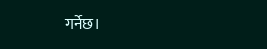गर्नेछ।